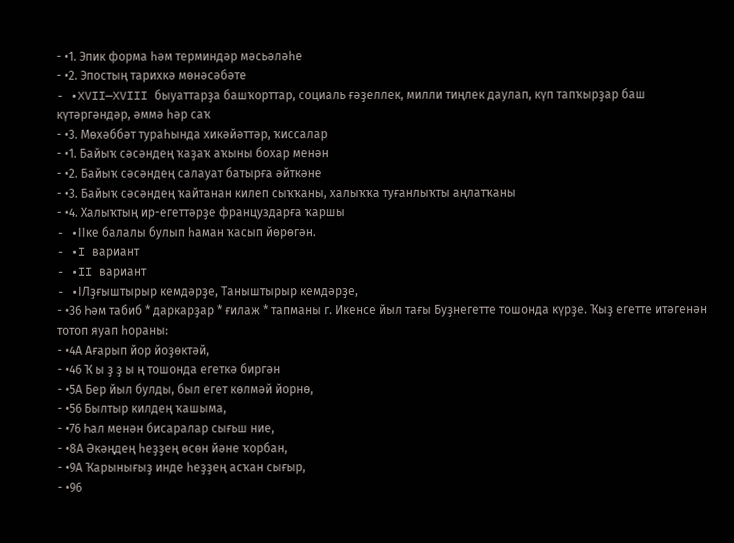- •1. Эпик форма һәм терминдәр мәсьәләһе
- •2. Эпостың тарихкә мөнәсәбәте
- •XVII—XVIII быуаттарҙа башҡорттар, социаль ғәҙеллек, милли тиңлек даулап, күп тапҡырҙар баш күтәргәндәр, әммә һәр саҡ
- •3. Мөхәббәт тураһында хикәйәттәр, ҡиссалар
- •1. Байыҡ сәсәндең ҡаҙаҡ аҡыны бохар менән
- •2. Байыҡ сәсәндең салауат батырға әйткәне
- •3. Байыҡ сәсәндең ҡайтанан килеп сыҡҡаны, халыҡҡа туғанлыҡты аңлатҡаны
- •4. Халыҡтың ир-егеттәрҙе француздарға ҡаршы
- •IIке балалы булып һаман ҡасып йөрөгән.
- •I вариант
- •II вариант
- •IЛҙғыштырыр кемдәрҙе, Таныштырыр кемдәрҙе,
- •36 Һәм табиб * даркарҙар * ғилаж * тапманы г. Икенсе йыл тағы Буҙнегетте тошонда күрҙе. Ҡыҙ егетте итәгенән тотоп яуап һораны:
- •4А Ағарып йор йоҙөктәй,
- •46 Ҡ ы ҙ ҙ ы ң тошонда егеткә биргән
- •5А Бер йыл булды, был егет көлмәй йорнө,
- •56 Былтыр килдең ҡашыма,
- •76 Һал менән бисаралар сығьш ние,
- •8А Әкәңдең һеҙҙең өсөн йәне ҡорбан,
- •9А Ҡарынығыҙ инде һеҙҙең асҡан сығыр,
- •96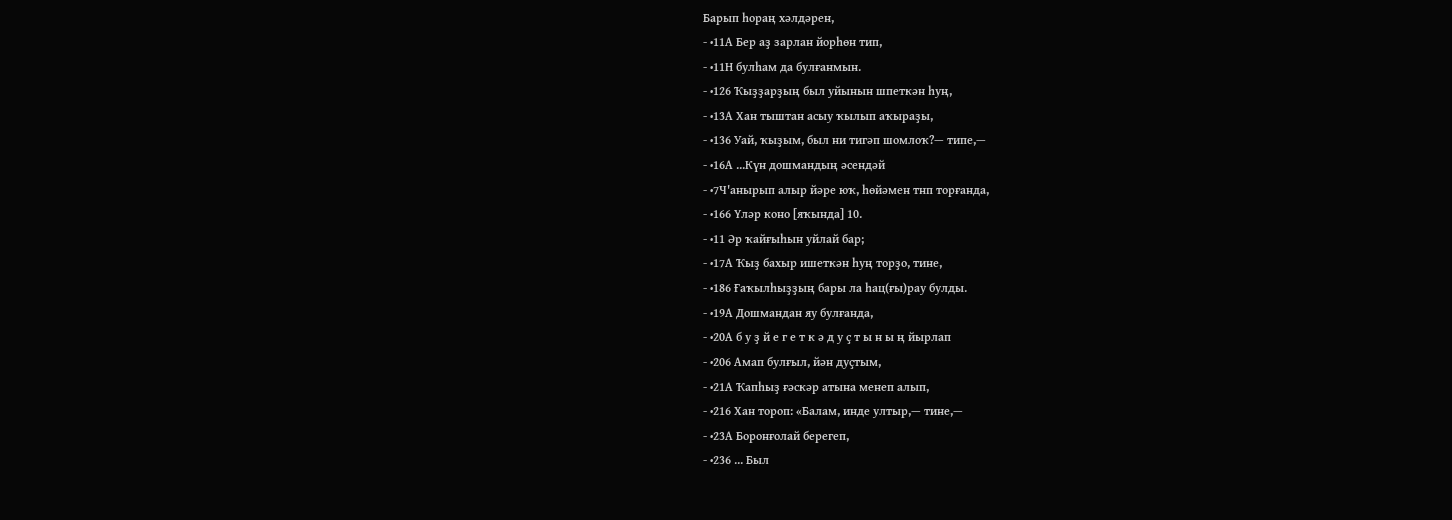Барып һораң хәлдәрен,
- •11А Бер аҙ зарлан йорһөн тип,
- •11Н булһам да булғанмын.
- •126 Ҡыҙҙарҙың был уйынын шпеткән һуң,
- •13А Хан тыштан асыу ҡылып аҡыраҙы,
- •136 Уай, ҡыҙым, был ни тигәп шомлоҡ?— типе,—
- •16А ...Күн дошмандың әсендәй
- •7Ч'анырып алыр йәре юҡ, һөйәмен тнп торғанда,
- •166 Үләр коно [яҡында] 10.
- •11 Әр ҡайғыһын уйлай бар;
- •17А Ҡыҙ бахыр ишеткән һуң торҙо, тине,
- •186 Ғаҡылһыҙҙың бары ла һац(ғы)рау булды.
- •19А Дошмандан яу булғанда,
- •20А б у ҙ й е г е т к ә д у ҫ т ы н ы ң йырлап
- •206 Амап булғыл, йән дуҫтым,
- •21А Ҡапһыҙ ғәскәр атына менеп алып,
- •216 Хан тороп: «Балам, инде ултыр,— тине,—
- •23А Боронғолай берегеп,
- •236 ... Был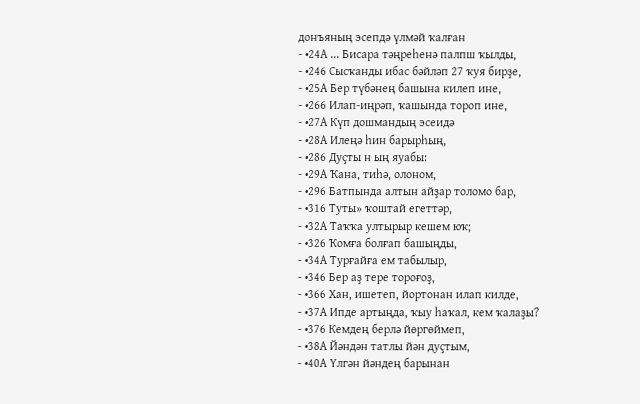донъяның эсепдә үлмәй ҡалған
- •24А ... Бисара тәңреһенә палпш ҡылды,
- •246 Сысҡанды ибас бәйләп 27 ҡуя бирҙе,
- •25А Бер түбәнең башына килеп ине,
- •266 Илап-иңрәп, ҡашында тороп ине,
- •27А Күп дошмандың эсеидә
- •28А Илеңә һин барырһың,
- •286 Дуҫты н ың яуабы:
- •29А Ҡана, тиһә, олоном,
- •296 Батпында алтын айҙар толомо бар,
- •316 Туты» ҡоштай егеттәр,
- •32А Таҡҡа ултырыр кешем юҡ;
- •326 Ҡомға болғап башыңды,
- •34А Турғайға ем табылыр,
- •346 Бер аҙ тере тороғоҙ,
- •366 Хан, ишетеп, йортонан илап килде,
- •37А Ипде артыңда, ҡыу һаҡал, кем ҡалаҙы?
- •376 Кемдең берлә йөргөймеп,
- •38А Йәндән татлы йән дуҫтым,
- •40А Үлгән йәндең барынан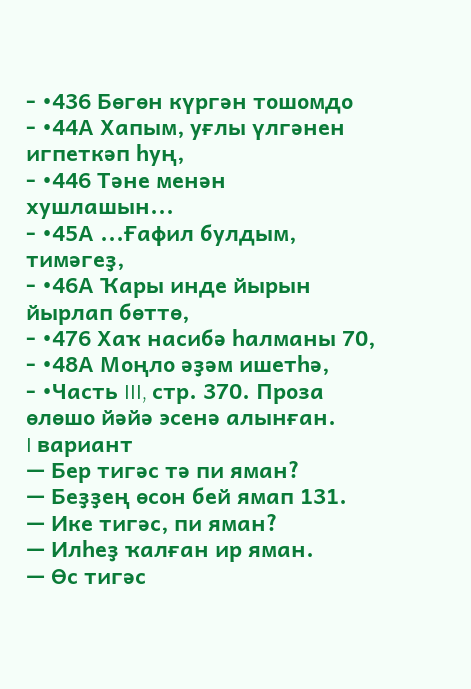- •436 Бөгөн күргән тошомдо
- •44А Хапым, уғлы үлгәнен игпеткәп һуң,
- •446 Тәне менән хушлашын...
- •45А ...Ғафил булдым, тимәгеҙ,
- •46А Ҡары инде йырын йырлап бөттө,
- •476 Хаҡ насибә һалманы 70,
- •48А Моңло әҙәм ишетһә,
- •Часть III, стр. 370. Проза өлөшо йәйә эсенә алынған.
I вариант
— Бер тигәс тә пи яман?
— Беҙҙең өсон бей ямап 131.
— Ике тигәс, пи яман?
— Илһеҙ ҡалған ир яман.
— Өс тигәс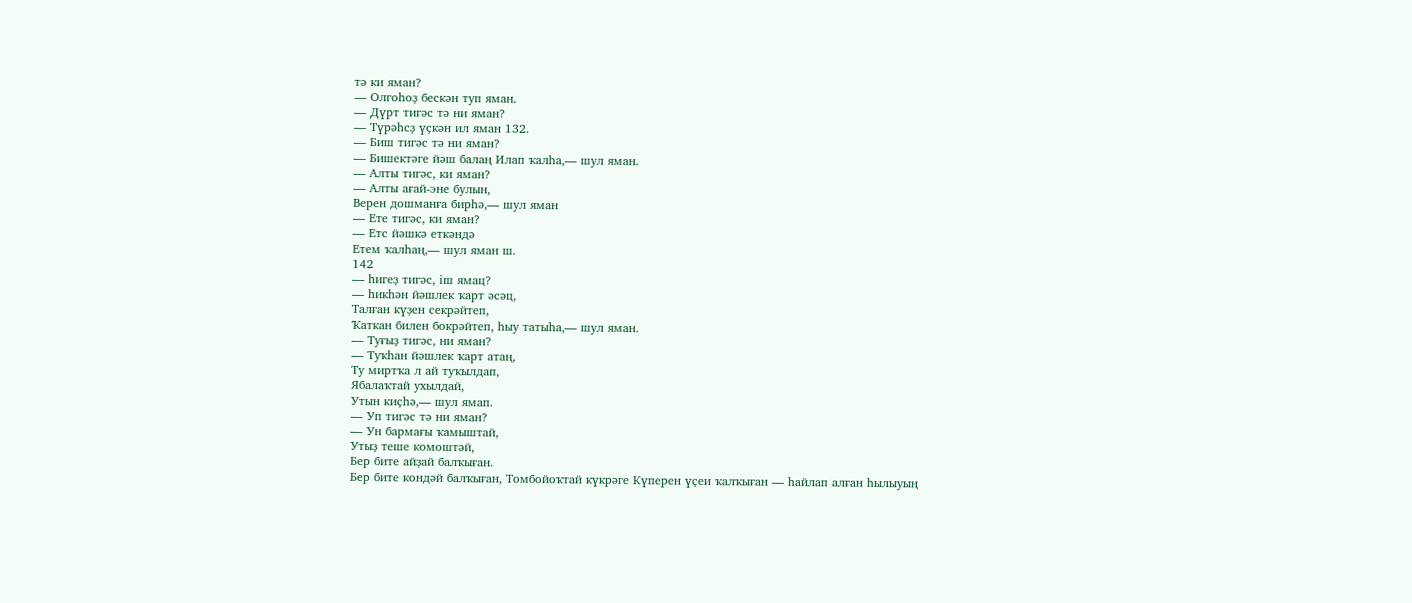тә ки яман?
— Олгоһоҙ бескән туп яман.
— Дүрт тигәс тә ни яман?
— Түрәһсҙ үҫкән ил яман 132.
— Биш тигәс тә ни яман?
— Бишектәге йәш балаң Илап ҡалһа,— шул яман.
— Алты тигәс, ки яман?
— Алты ағай-эне булын,
Верен дошманға бирһә,— шул яман
— Ете тигәс, ки яман?
— Етс йәшкә еткәндә
Етем ҡалһаң,— шул яман ш.
142
— һигеҙ тигәс, іш ямац?
— һикһән йәшлек ҡарт әсәц,
Талған күҙен секрәйтеп,
Ҡаткан билен бокрәйтеп, һыу татыһа,— шул яман.
— Туғыҙ тигәс, ни яман?
— Туҡһан йәшлек ҡарт атаң,
Ту миртҡа л ай туҡылдап,
Ябалаҡтай ухылдай,
Утын киҫһә,— шул ямап.
— Уп тигәс тә ни яман?
— Ун бармағы ҡамыштай,
Утыҙ теше комоштәй,
Бер бите айҙай балҡыған.
Бер бите кондәй балҡыған, Томбойоҡтай күкрәге Күперен үҫеи ҡалҡыған — һайлап алған һылыуың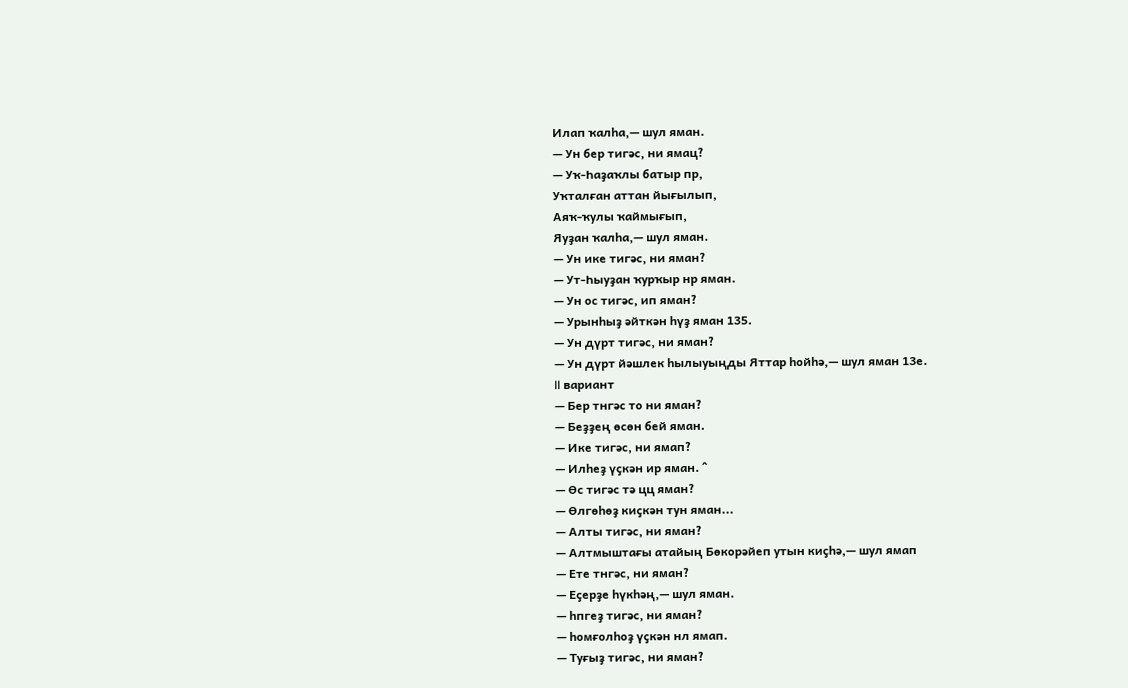Илап ҡалһа,— шул яман.
— Ун бер тигәс, ни ямац?
— Уҡ-Һаҙаҡлы батыр пр,
Уҡталған аттан йығылып,
Аяҡ-ҡулы ҡаймығып,
Яуҙан ҡалһа,— шул яман.
— Ун ике тигәс, ни яман?
— Ут-Һыуҙан ҡурҡыр нр яман.
— Ун ос тигәс, ип яман?
— Урынһыҙ әйткән һүҙ яман 135.
— Ун дүрт тигәс, ни яман?
— Ун дүрт йәшлек һылыуыңды Яттар һойһә,— шул яман 13е.
II вариант
— Бер тнгәс то ни яман?
— Беҙҙең өсөн бей яман.
— Ике тигәс, ни ямап?
— Илһеҙ үҫкән ир яман. ^
— Өс тигәс тә цц яман?
— Өлгөһөҙ киҫкән тун яман...
— Алты тигәс, ни яман?
— Алтмыштағы атайың Бөкорәйеп утын киҫһә,— шул ямап
— Ете тнгәс, ни яман?
— Еҫерҙе һүкһәң,— шул яман.
— һпгеҙ тигәс, ни яман?
— һомғолһоҙ үҫкән нл ямап.
— Туғыҙ тигәс, ни яман?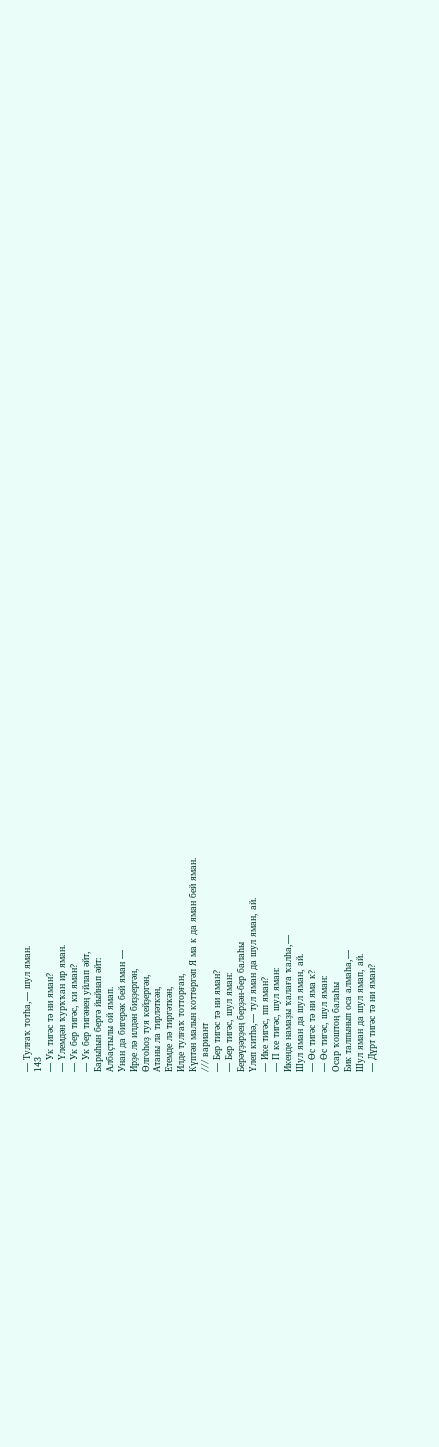— Тулғаҡ тотһа,— шул яман.
143
— Ук тигәс тә ни яман?
— Үлемдән ҡурҡҡан ир яман.
— Ук бер тигәс, ки яман?
— Ук бер тигәнең уйлап әйт,
Барыһын бергә йыйнап әйт:
Албаҫтылы ой ямап.
Унан да бигерәк бей яман —
Ирҙе лә илдән биҙҙергән,
Өлгоһоҙ туя кейҙергән,
Атаны ла тирләткән,
Етемде лә тиргәткән,
Илде тулғаҡ тотторған,
Күптән малын коттөргәп Я ма к да яман бей яман.
/// вариант
— Бер тигәс тә ни яман?
— Бер тигәс, шул яман:
Берәүҙәрҙең берҙән-бер балаһы
Үлеп китһә,— тул яман да шул яман, ай.
— Ике тигәс, пп яман?
— П ке тигәс, шул яман:
Икенде намаҙы ҡалаға ҡалһа,—
Шул яман да шул яман, ай.
— Өс тигәс тә ни яма к?
— Өс тигәс, шул яман:
Осар ҡоштоң балаһы
Бик талпынып оса алмаһа,—
Шул яман да шул ямап, ай.
— Дүрт тигәс тә ни яман?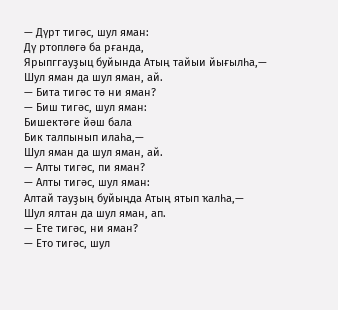— Дүрт тигәс, шул яман:
Дү ртоплөгә ба рғанда,
Ярыпггауҙыц буйында Атың тайыи йығылһа,—
Шул яман да шул яман, ай.
— Бита тигәс тә ни яман?
— Биш тигәс, шул яман:
Бишектәге йәш бала
Бик талпынып илаһа,—
Шул яман да шул яман, ай.
— Алты тигәс, пи яман?
— Алты тигәс, шул яман:
Алтай тауҙың буйыңда Атың ятып ҡалһа,—
Шул ялтан да шул яман, ап.
— Ете тигәс, ни яман?
— Ето тигәс, шул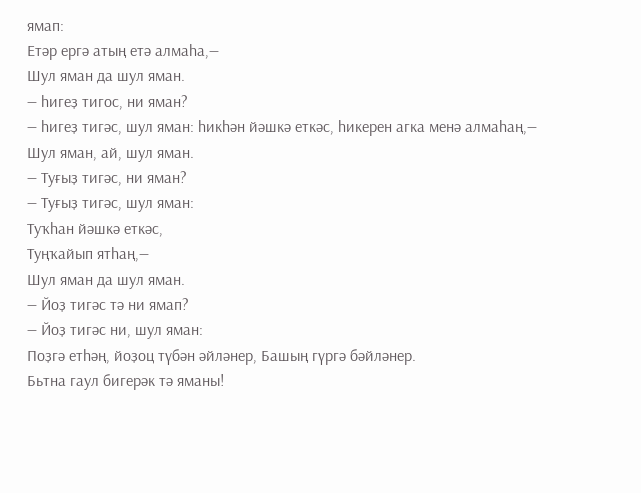ямап:
Етәр ергә атың етә алмаһа,—
Шул яман да шул яман.
— һигеҙ тигос, ни яман?
— һигеҙ тигәс, шул яман: һикһән йәшкә еткәс, һикерен агка менә алмаһаң,—
Шул яман, ай, шул яман.
— Туғыҙ тигәс, ни яман?
— Туғыҙ тигәс, шул яман:
Туҡһан йәшкә еткәс,
Туңҡайып ятһаң,—
Шул яман да шул яман.
— Йоҙ тигәс тә ни ямап?
— Йоҙ тигәс ни, шул яман:
Поҙгә етһәң, йоҙоц түбән әйләнер, Башың гүргә бәйләнер.
Бьтна гаул бигерәк тә яманы!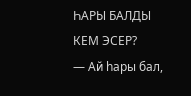ҺАРЫ БАЛДЫ КЕМ ЭСЕР?
— Ай һары бал,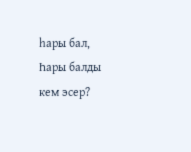һары бал, Һары балды кем эсер?